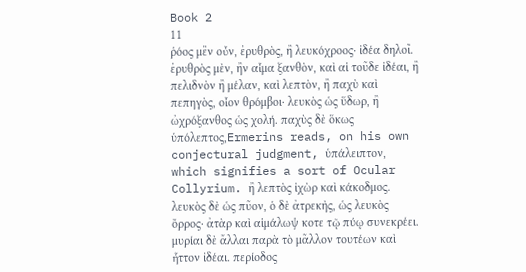Book 2
11
ῥόος μἒν οὖν, ἐρυθρὸς, ἢ λευκόχροος· ἰδέα δηλοῖ. ἐρυθρὸς μὲν, ἢν αἷμα ξανθὸν, καὶ αἱ τοῦδε ἰδέαι, ἢ πελιδνὸν ἢ μέλαν, καὶ λεπτὸν, ἢ παχὺ καὶ πεπηγὸς, οἷον θρόμβοι· λευκὸς ὡς ὕδωρ, ἢ ὠχρόξανθος ὡς χολή. παχὺς δὲ ὅκως ὑπόλεπτος,Ermerins reads, on his own conjectural judgment, ὑπάλειπτον, which signifies a sort of Ocular Collyrium. ἢ λεπτὸς ἰχὼρ καὶ κάκοδμος. λευκὸς δὲ ὡς πῦον, ὁ δὲ ἀτρεκὴς, ὡς λευκὸς ὄρρος· ἀτὰρ καὶ αἱμάλωψ κοτε τῷ πύῳ συνεκρέει. μυρίαι δὲ ἄλλαι παρὰ τὸ μᾶλλον τουτέων καὶ ἧττον ἰδέαι. περίοδος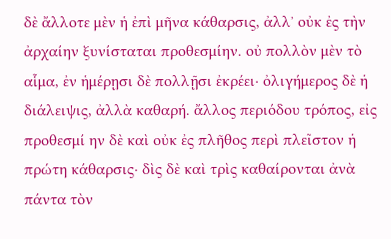δὲ ἄλλοτε μὲν ἡ ἐπὶ μῆνα κάθαρσις, ἀλλʼ οὐκ ἐς τὴν ἀρχαίην ξυνίσταται προθεσμίην. οὐ πολλὸν μὲν τὸ αἷμα, ἐν ἡμέρῃσι δὲ πολλῇσι ἐκρέει· ὀλιγήμερος δὲ ἡ διάλειψις, ἀλλὰ καθαρή. ἄλλος περιόδου τρόπος, εἰς προθεσμί ην δὲ καὶ οὐκ ἐς πλῆθος περὶ πλεῖστον ἡ πρώτη κάθαρσις· δὶς δὲ καὶ τρὶς καθαίρονται ἀνὰ πάντα τὸν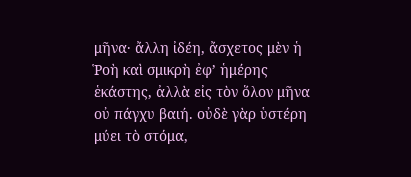μῆνα· ἄλλη ἰδέη, ἄσχετος μὲν ἡ Ῥοὴ καὶ σμικρὴ ἐφʼ ἡμέρης ἑκάστης, ἀλλὰ εἰς τὸν ὅλον μῆνα οὐ πάγχυ βαιή. οὐδὲ γὰρ ὑστέρη μύει τὸ στόμα,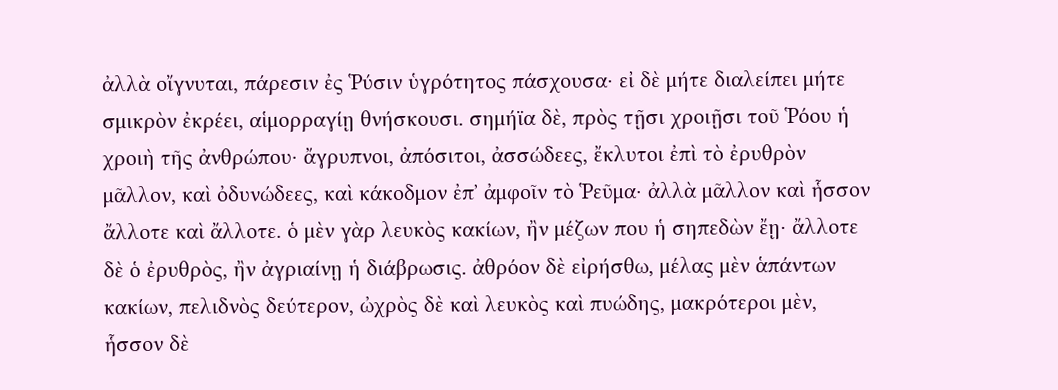ἀλλὰ οἴγνυται, πάρεσιν ἐς Ῥύσιν ὑγρότητος πάσχουσα· εἰ δὲ μήτε διαλείπει μήτε σμικρὸν ἐκρέει, αἱμορραγίῃ θνήσκουσι. σημήϊα δὲ, πρὸς τῇσι χροιῇσι τοῦ Ῥόου ἡ χροιὴ τῆς ἀνθρώπου· ἄγρυπνοι, ἀπόσιτοι, ἀσσώδεες, ἔκλυτοι ἐπὶ τὸ ἐρυθρὸν μᾶλλον, καὶ ὀδυνώδεες, καὶ κάκοδμον ἐπʼ ἀμφοῖν τὸ Ῥεῦμα· ἀλλὰ μᾶλλον καὶ ἧσσον ἄλλοτε καὶ ἄλλοτε. ὁ μὲν γὰρ λευκὸς κακίων, ἢν μέζων που ἡ σηπεδὼν ἔῃ· ἄλλοτε δὲ ὁ ἐρυθρὸς, ἢν ἀγριαίνῃ ἡ διάβρωσις. ἀθρόον δὲ εἰρήσθω, μέλας μὲν ἁπάντων κακίων, πελιδνὸς δεύτερον, ὠχρὸς δὲ καὶ λευκὸς καὶ πυώδης, μακρότεροι μὲν, ἧσσον δὲ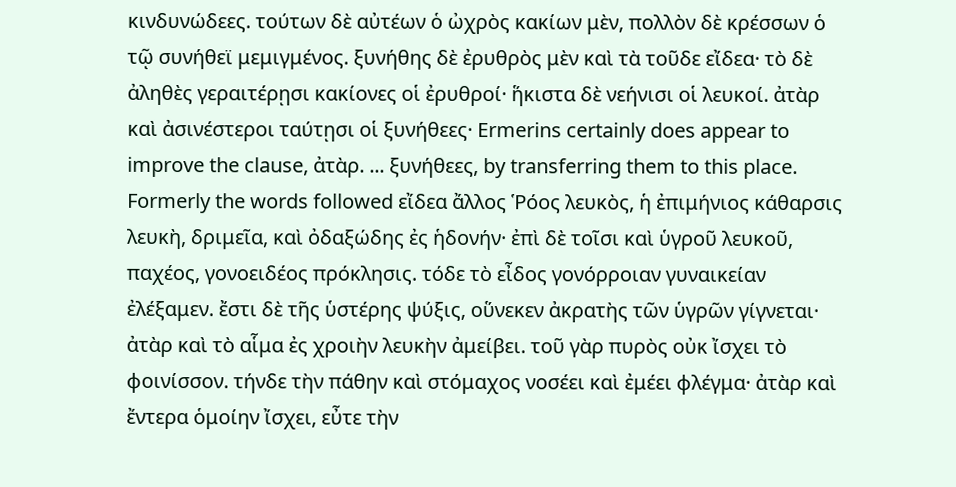κινδυνώδεες. τούτων δὲ αὐτέων ὁ ὠχρὸς κακίων μὲν, πολλὸν δὲ κρέσσων ὁ τῷ συνήθεϊ μεμιγμένος. ξυνήθης δὲ ἐρυθρὸς μὲν καὶ τὰ τοῦδε εἴδεα· τὸ δὲ ἀληθὲς γεραιτέρῃσι κακίονες οἱ ἐρυθροί· ἥκιστα δὲ νεήνισι οἱ λευκοί. ἀτὰρ καὶ ἀσινέστεροι ταύτῃσι οἱ ξυνήθεες· Ermerins certainly does appear to improve the clause, ἀτὰρ. ... ξυνήθεες, by transferring them to this place. Formerly the words followed εἴδεα ἄλλος Ῥόος λευκὸς, ἡ ἐπιμήνιος κάθαρσις λευκὴ, δριμεῖα, καὶ ὀδαξώδης ἐς ἡδονήν· ἐπὶ δὲ τοῖσι καὶ ὑγροῦ λευκοῦ, παχέος, γονοειδέος πρόκλησις. τόδε τὸ εἶδος γονόρροιαν γυναικείαν ἐλέξαμεν. ἔστι δὲ τῆς ὑστέρης ψύξις, οὕνεκεν ἀκρατὴς τῶν ὑγρῶν γίγνεται· ἀτὰρ καὶ τὸ αἷμα ἐς χροιὴν λευκὴν ἀμείβει. τοῦ γὰρ πυρὸς οὐκ ἴσχει τὸ φοινίσσον. τήνδε τὴν πάθην καὶ στόμαχος νοσέει καὶ ἐμέει φλέγμα· ἀτὰρ καὶ ἔντερα ὁμοίην ἴσχει, εὖτε τὴν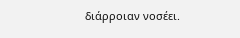διάρροιαν νοσέει.